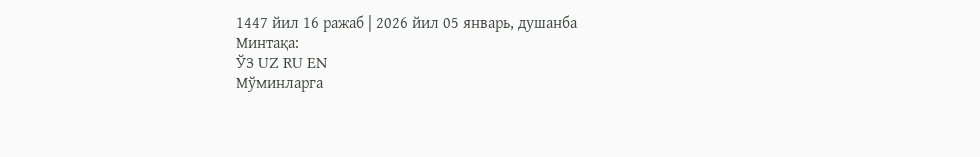1447 йил 16 ражаб | 2026 йил 05 январь, душанба
Минтақа:
ЎЗ UZ RU EN
Мўминларга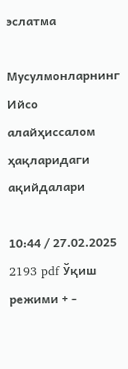эслатма

Мусулмонларнинг Ийсо алайҳиссалом ҳақларидаги ақийдалари

10:44 / 27.02.2025 2193 pdf Ўқиш режими + -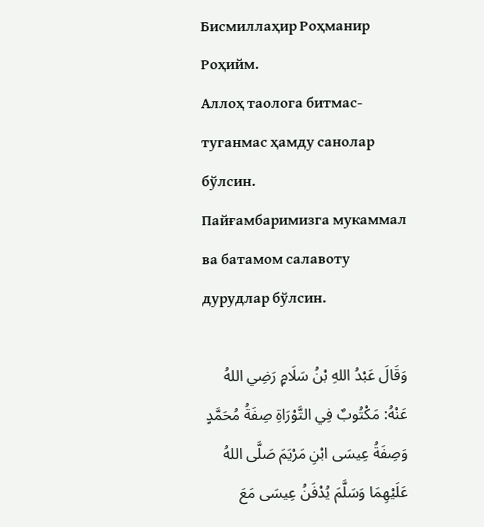Бисмиллаҳир Роҳманир Роҳийм.
Аллоҳ таолога битмас-туганмас ҳамду санолар бўлсин.
Пайғамбаримизга мукаммал ва батамом салавоту дурудлар бўлсин.

وَقَالَ عَبْدُ اللهِ بْنُ سَلَامٍ رَضِي اللهُ عَنْهُ: مَكْتُوبٌ فِي التَّوْرَاةِ صِفَةُ مُحَمَّدٍ وَصِفَةُ عِيسَى ابْنِ مَرْيَمَ صَلَّى اللهُ عَلَيْهِمَا وَسَلَّمَ يُدْفَنُ عِيسَى مَعَ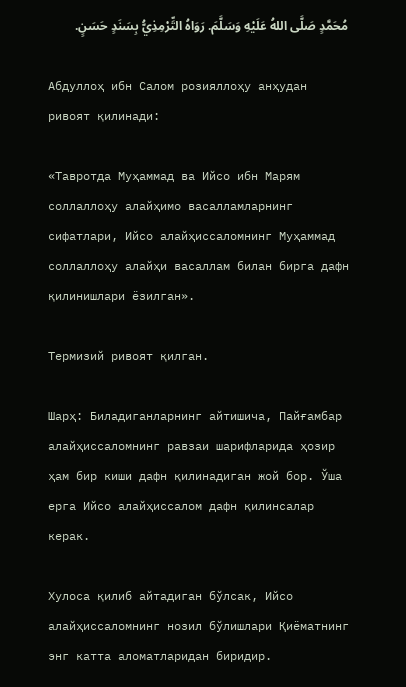مُحَمَّدٍ صَلَّى اللهُ عَلَيْهِ وَسَلَّمَ. رَوَاهُ التِّرْمِذِيُّ بِسَنَدٍ حَسَنٍ.

Абдуллоҳ ибн Салом розияллоҳу анҳудан ривоят қилинади:

«Тавротда Муҳаммад ва Ийсо ибн Марям соллаллоҳу алайҳимо васалламларнинг сифатлари, Ийсо алайҳиссаломнинг Муҳаммад соллаллоҳу алайҳи васаллам билан бирга дафн қилинишлари ёзилган».

Термизий ривоят қилган.

Шарҳ: Биладиганларнинг айтишича, Пайғамбар алайҳиссаломнинг равзаи шарифларида ҳозир ҳам бир киши дафн қилинадиган жой бор. Ўша ерга Ийсо алайҳиссалом дафн қилинсалар керак.

Хулоса қилиб айтадиган бўлсак, Ийсо алайҳиссаломнинг нозил бўлишлари Қиёматнинг энг катта аломатларидан биридир.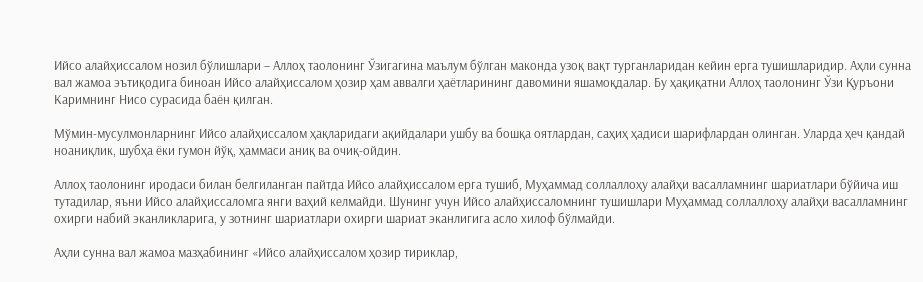Ийсо алайҳиссалом нозил бўлишлари – Аллоҳ таолонинг Ўзигагина маълум бўлган маконда узоқ вақт турганларидан кейин ерга тушишларидир. Аҳли сунна вал жамоа эътиқодига биноан Ийсо алайҳиссалом ҳозир ҳам аввалги ҳаётларининг давомини яшамоқдалар. Бу ҳақиқатни Аллоҳ таолонинг Ўзи Қуръони Каримнинг Нисо сурасида баён қилган.

Мўмин-мусулмонларнинг Ийсо алайҳиссалом ҳақларидаги ақийдалари ушбу ва бошқа оятлардан, саҳиҳ ҳадиси шарифлардан олинган. Уларда ҳеч қандай ноаниқлик, шубҳа ёки гумон йўқ, ҳаммаси аниқ ва очиқ-ойдин.

Аллоҳ таолонинг иродаси билан белгиланган пайтда Ийсо алайҳиссалом ерга тушиб, Муҳаммад соллаллоҳу алайҳи васалламнинг шариатлари бўйича иш тутадилар, яъни Ийсо алайҳиссаломга янги ваҳий келмайди. Шунинг учун Ийсо алайҳиссаломнинг тушишлари Муҳаммад соллаллоҳу алайҳи васалламнинг охирги набий эканликларига, у зотнинг шариатлари охирги шариат эканлигига асло хилоф бўлмайди.

Аҳли сунна вал жамоа мазҳабининг «Ийсо алайҳиссалом ҳозир тириклар,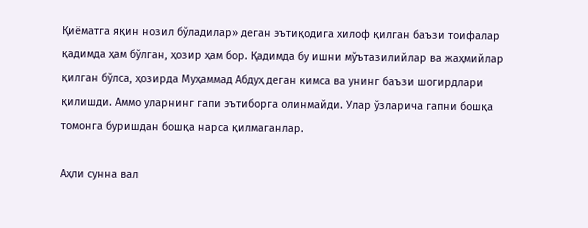Қиёматга яқин нозил бўладилар» деган эътиқодига хилоф қилган баъзи тоифалар қадимда ҳам бўлган, ҳозир ҳам бор. Қадимда бу ишни мўътазилийлар ва жаҳмийлар қилган бўлса, ҳозирда Муҳаммад Абдуҳ деган кимса ва унинг баъзи шогирдлари қилишди. Аммо уларнинг гапи эътиборга олинмайди. Улар ўзларича гапни бошқа томонга буришдан бошқа нарса қилмаганлар.

Аҳли сунна вал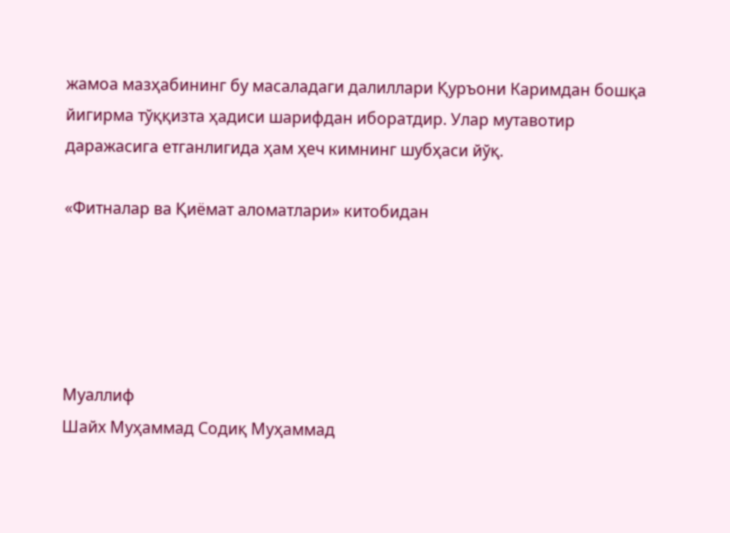жамоа мазҳабининг бу масаладаги далиллари Қуръони Каримдан бошқа йигирма тўққизта ҳадиси шарифдан иборатдир. Улар мутавотир даражасига етганлигида ҳам ҳеч кимнинг шубҳаси йўқ.

«Фитналар ва Қиёмат аломатлари» китобидан





Муаллиф
Шайх Муҳаммад Содиқ Муҳаммад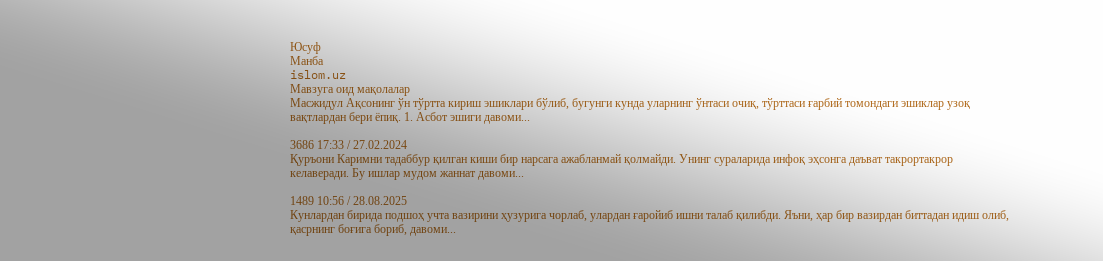Юсуф
Манба
islom.uz
Мавзуга оид мақолалар
Масжидул Ақсонинг ўн тўртта кириш эшиклари бўлиб, бугунги кунда уларнинг ўнтаси очиқ, тўрттаси ғарбий томондаги эшиклар узоқ вақтлардан бери ёпиқ. 1. Асбот эшиги давоми...

3686 17:33 / 27.02.2024
Қуръони Каримни тадаббур қилган киши бир нарсага ажабланмай қолмайди. Унинг сураларида инфоқ эҳсонга даъват такрортакрор келаверади. Бу ишлар мудом жаннат давоми...

1489 10:56 / 28.08.2025
Кунлардан бирида подшоҳ учта вазирини ҳузурига чорлаб, улардан ғаройиб ишни талаб қилибди. Яъни, ҳар бир вазирдан биттадан идиш олиб, қасрнинг боғига бориб, давоми...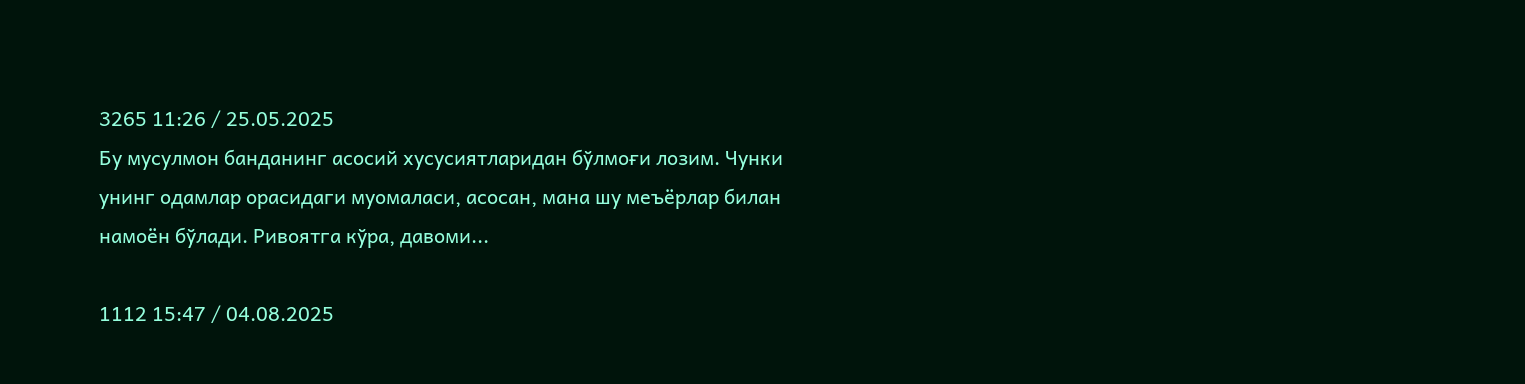3265 11:26 / 25.05.2025
Бу мусулмон банданинг асосий хусусиятларидан бўлмоғи лозим. Чунки унинг одамлар орасидаги муомаласи, асосан, мана шу меъёрлар билан намоён бўлади. Ривоятга кўра, давоми...

1112 15:47 / 04.08.2025